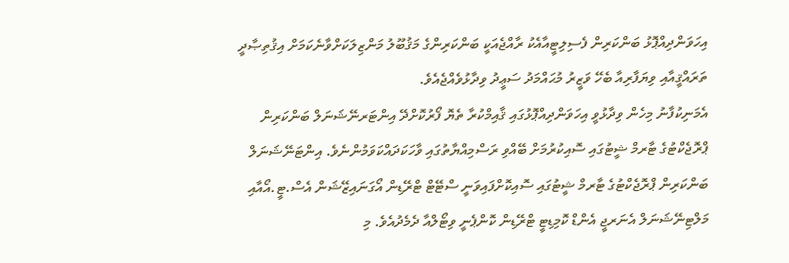އިހަވަންދިއްޕޮޅު ބަންކަރިން ފެސިލިޓީއާއެކު ރާއްޖެއަކީ ބަންކަރިންގެ މަޤުބޫލު މަންޒިލަކަށްވާނެކަމަށް އިޤުތިޞާދީ ތަރައްޤީއާއި ވިޔަފާރިއާ ބެހޭ ވަޒީރު މުޙައްމަދު ސަޢީދު ވިދާޅުވެއްޖެއެވެ.
އެމަނިކުފާނު މިހެން ވިދާޅުވީ އިހަވަންދިއްޕޮޅުގައި ޤާއިމްކުރާ ތެޔޮ ފޯރުކޮށްދޭ އިންޓަރނޭޝަނަލް ބަންކަރިން ޕްރޮޖެކްޓުގެ ޓާރމް ޝީޓުގައި ސޮއިކުރުމަށް ބޭއްވި ރަސްމިއްޔާތުގައި ވާހަކަދައްކަވަމުންނެވެ. އިންޓަނޭޝަނަލް ބަންކަރިން ޕްރޮޖެކްޓުގެ ޓާރމް ޝީޓުގައި ސޮއިކޮށްފައިވަނީ ސްޓޭޓް ޓްރޭޑިން އޯގަނައިޒޭޝަން އެސް.ޓީ.އޯއާއި މަލްޓިނޭޝަނަލް އެނަރޖީ އެންޑް ކޮމިޑިޓީ ޓްރޭޑިން ކޮންޕެނީ ވިޓޯލްއާ ދެމެދުއެވެ. މި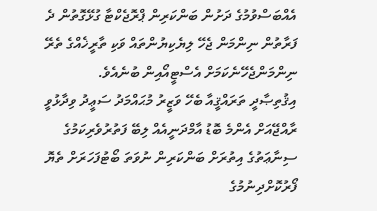އެއްބަސްވުމުގެ ދަށުން ބަންކަރިން ޕްރޮޖެކްޓާ ގުޅޭގޮތުން ދެ ފަރާތުން ނިންމަން ޖެހޭ ލިޔެކިޔުންތައް ވަކި ތާރީޚެއްގެ ތެރޭ ނިންމަންޖެހޭނެކަމަށް އެސްޓީއޯއިން ބުނެއެވެ.
އިޤުތިޞާދީ ތަރައްޤީއާ ބެހޭ ވަޒީރު މުޙައްމަދު ސަޢީދު ވިދާޅުވީ ރާއްޖޭއަށް އެންމެ ބޮޑު އާމްދަނީއެއް ލިބޭ ފަތުރުވެރިކަމުގެ ސިނާޢަތުގެ އިތުރަށް ބަންކަރިން ނުވަތަ ބޯޓުފަހަރަށް ތެޔޮ ފޯރުކޮށްދިނުމުގެ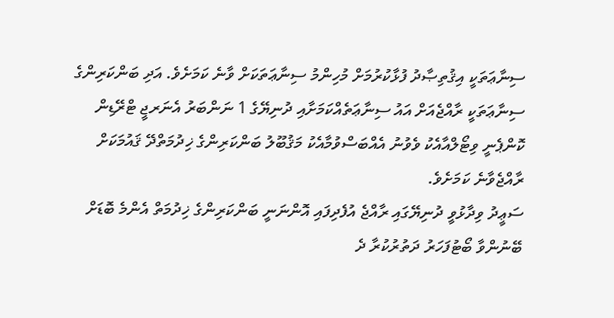ސިނާޢަތަކީ އިޤުތިޞާދު ފުޅާކުރުމަށް މުހިންމު ސިނާޢަތަކަށް ވާނެ ކަމަށެވެ. އަދި ބަންކަރިންގެ ސިނާޢަތަކީ ރާއްޖެއަށް އައު ސިނާޢަތެއްކަމަށާއި ދުނިޔޭގެ 1 ނަންބަރު އެނަރޖީ ޓްރޭޑިން ކޮންޕެނީ ވިޓޯލްއާއެކު ވެވުނު އެއްބަސްވުމާއެކު މަޤުބޫލު ބަންކަރިންގެ ޚިދުމަތްދޭ ޤައުމަކަށް ރާއްޖެވާނެ ކަމަށެވެ.
ސަޢީދު ވިދާޅުވީ ދުނިޔޭގައި ރާއްޖެ އުފެދިފައި އޮންނަނީ ބަންކަރިންގެ ޚިދުމަތް އެންމެ ބޮޑަށް ބޭނުންވާ ބޯޓުފަހަރު ދަތުރުކުރާ ދެ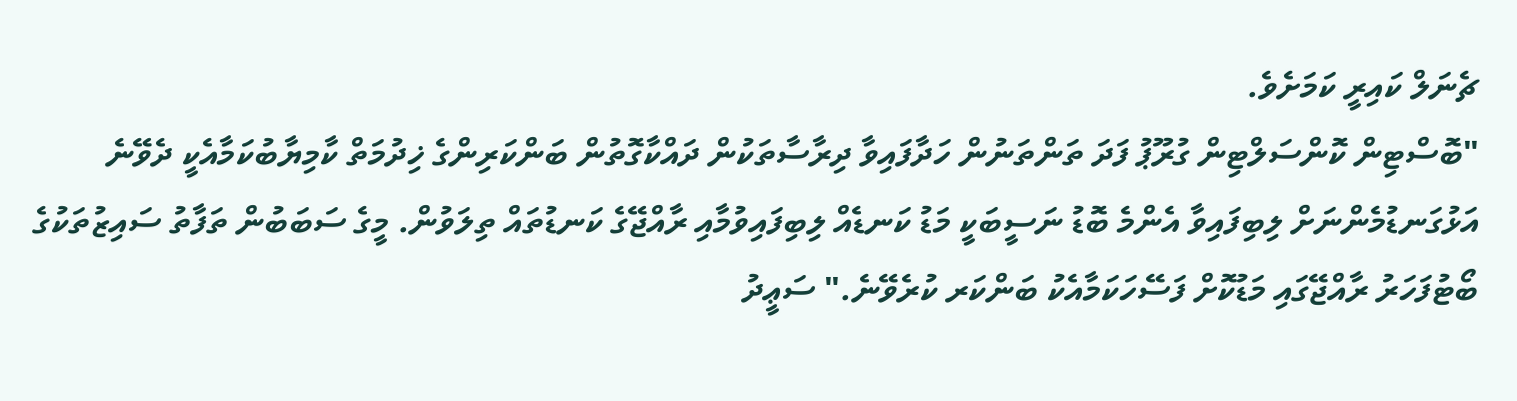ޗެނަލް ކައިރީ ކަމަށެވެ.
"ބޮސްޓިން ކޮންސަލްޓިން ގުރޫޕު ފަދަ ތަންތަނުން ހަދާފައިވާ ދިރާސާތަކުން ދައްކާގޮތުން ބަންކަރިންގެ ޚިދުމަތް ކާމިޔާބުކަމާއެކީ ދެވޭނެ އަޅުގަނޑުމެންނަށް ލިބިފައިވާ އެންމެ ބޮޑު ނަސީބަކީ މަޑު ކަނޑެއް ލިބިފައިވުމާއި ރާއްޖޭގެ ކަނޑުތައް ތިލަވުން. މީގެ ސަބަބުން ތަފާތު ސައިޒުތަކުގެ ބޯޓުފަހަރު ރާއްޖޭގައި މަޑުކޮށް ފަސޭހަކަމާއެކު ބަންކަރ ކުރެވޭނެ." ސަޢީދު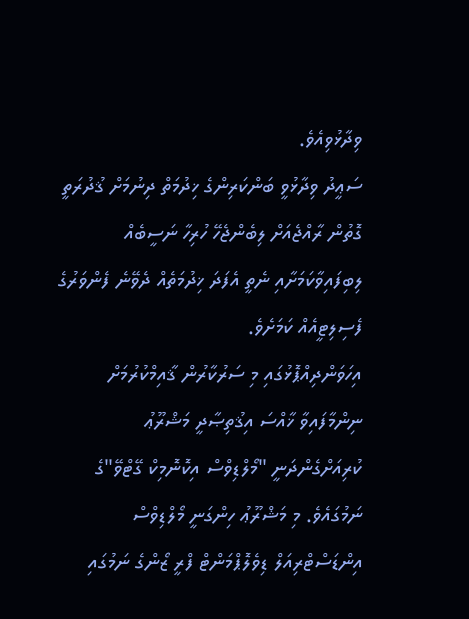ވިދާޅުވިއެވެ.
ސަޢީދު ވިދާޅުވީ ބަންކަރިންގެ ޚިދުމަތް ދިނުމަށް ޤުދުރަތީ ގޮތުން ރާއްޖެއަށް ލިބެންޖެހޭ ހުރިހާ ނަސީބެއް ލިބިފައިވާކަމަށާއި ނެތީ އެފަދަ ޚިދުމަތެއް ދެވޭނެ ފެންވަރުގެ ފެސިލިޓީއެއް ކަމަށެވެ.
އިހަވަންދިއްޕޮޅުގައި މި ސަރުކާރުން ޤާއިމްކުރުމަށް ނިންމާފައިވާ ޚާއްސަ އިޤުތިޞާދީ މަޝްރޫޢު ކުރިއަށްގެންދަނީ "މޯލްޑިވްސް އިކޮނޮމިކް ގޭޓްވޭ"ގެ ނަމުގައެވެ. މި މަޝްރޫޢު ހިންގަނީ މޯލްޑިވްސް އިންޑަސްޓްރިއަލް ޑިވެލޮޕްމަންޓް ފްރީ ޒޯންގެ ނަމުގައި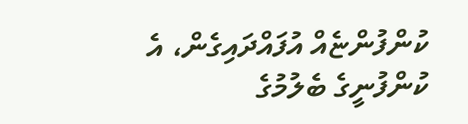ކުންފުންޏެއް އުފައްދައިގެން، އެ ކުންފުނީގެ ބެލުމުގެ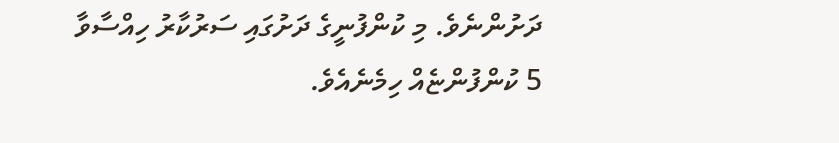ދަށުންނެވެ. މި ކުންފުނީގެ ދަށުގައި ސަރުކާރު ހިއްސާވާ 5 ކުންފުންޏެއް ހިމެނެއެވެ.